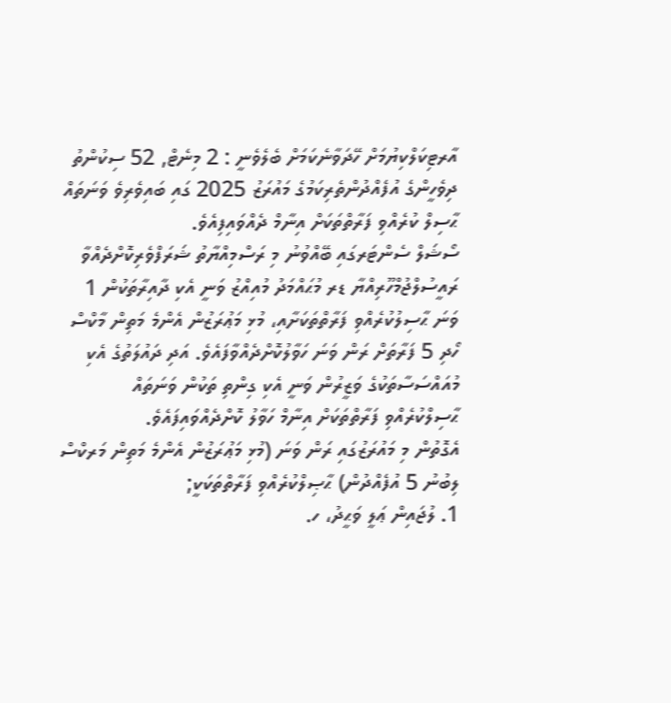އާރޓިކަލްކިޔުމަށް ހޭދަވާނެކަމަށް ބެލެވެނީ : 2 މިނެޓް, 52 ސިކުންތު
ދިވެހީންގެ އުފެއްދުންތެރިކަމުގެ މައުރަޒު 2025 ގައި ބައިވެރިވެ ވަނަތައް ޙާސިލް ކުރެއްވި ފަރާތްތަކަށް އިނާމް ދެއްވައިފިއެވެ.
ސޯޝަލް ސެންޓަރގައި ބޭއްވުނު މި ރަސްމިއްޔާތު ޝަރަފްވެރިކޮށްދެއްވާ ރައީސުލްޖުމްހޫރިއްޔާ ޑރ މުޙައްމަދު މުއިއްޒު ވަނީ އެކި ދާއިރާތަކުން 1 ވަނަ ޙާސިލުކުރެއްވި ފަރާތްތަކަށާއި، މުޅި މަޢުރަޒުން އެންމެ މަތިން މާކްސް ހޯދި 5 ފަރާތަށް ރަން ވަނަ ހަވާލުކޮށްދެއްވާފައެވެ. އަދި ދައުލަތުގެ އެކި މުއައްސަސާތަކުގެ ވަޒީރުން ވަނީ އެކި ގިންތި ތަކުން ވަނަތައް ޙާސިލްކުރެއްވި ފަރާތްތަކަށް އިނާމް ހަވާލު ކޮށްދެއްވައިފައެވެ.
އެގޮތުން މި މައުރަޒުގައި ރަން ވަނަ (މުޅި މަޢުރަޒުން އެންމެ މަތިން މަރކްސް ލިބުނު 5 އުފެއްދުން) ޙާޞިލްކުރެއްވި ފަރާތްތަކަކީ;
1. ލުޖައިން ޢަލީ ވަޙީދު، ހ.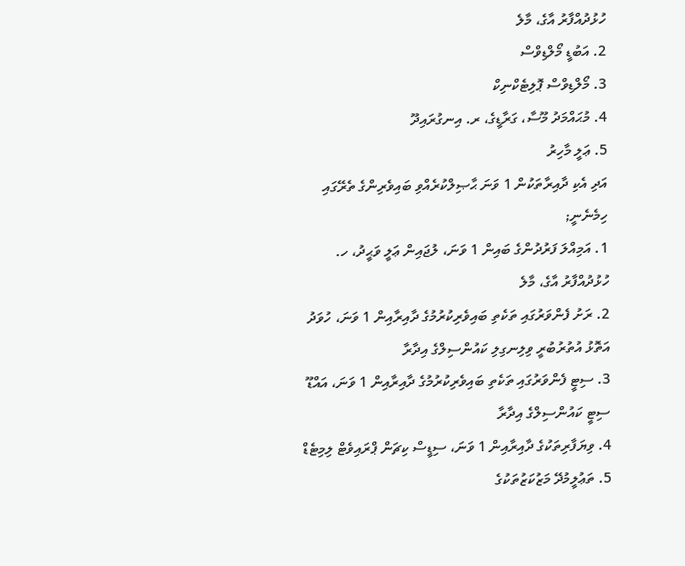ހުޅުދުއްފާރު އާގެ، މާލެ
2. އަބުޑީ މޯލްޑިވްސް
3. މޯލްޑިވްސް ޕޮލިޓެކްނިކް
4. މުޙައްމަދު މޫސާ، ގަރާޑީގެ، ރ. އިނގުރައިދޫ
5. ޢަލީ މާހިރު
އަދި އެކި ދާއިރާތަކުން 1 ވަނަ ޙާޞިލްކުރެއްވި ބައިވެރިންގެ ތެރޭގައި ހިމެނެނީ;
1. އަމިއްލަ ފަރުދުންގެ ބައިން 1 ވަނަ، ލުޖައިން ޢަލީ ވަޙީދު، ހ. ހުޅުދުއްފާރު އާގެ، މާލެ
2. ރަށު ފެންވަރުގައި ތަކެތި ބައިވެރިކުރުމުގެ ދާއިރާއިން 1 ވަނަ، ހުވަދު އަތޮޅު އުތުރުބުރީ ވިލިނގިލި ކައުންސިލްގެ އިދާރާ
3. ސިޓީ ފެންވަރުގައި ތަކެތި ބައިވެރިކުރުމުގެ ދާއިރާއިން 1 ވަނަ، އައްޑޫ ސިޓީ ކައުންސިލްގެ އިދާރާ
4. ވިޔަފާރިތަކުގެ ދާއިރާއިން 1 ވަނަ، ސިޑީސް ކިޗަން ޕްރައިވެޓް ލިމިޓެޑް
5. ތަޢުލީމުދޭ މަޒުކަޒުތަކުގެ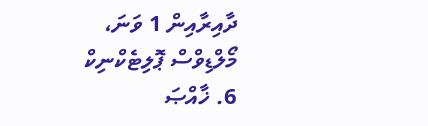ދާއިރާއިން 1 ވަނަ، މޯލްޑިވްސް ޕޮލިޓެކްނިކް
6. ޚާއްޞަ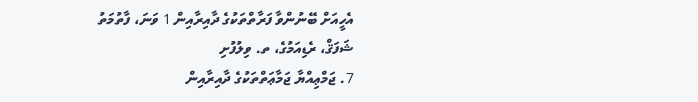އެހީއަށް ބޭނުންވާ ފަރާތްތަކުގެ ދާއިރާއިން 1 ވަނަ، ފާތުމަތު ޝަފަޤް، ރެޑިއަމުގެ، ތ. ވިލުފުށި
7. ޖަމްޢިއްޔާ ޖަމާޢަތްތަކުގެ ދާއިރާއިން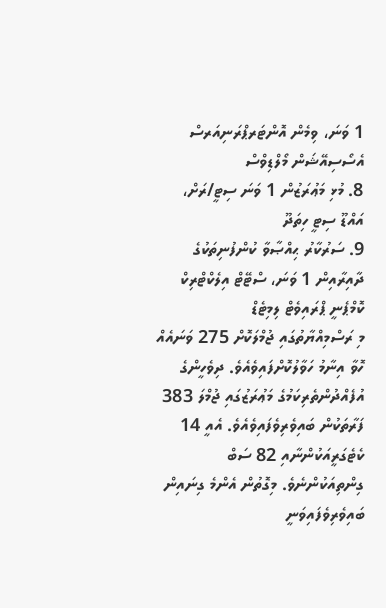1 ވަނަ، ވިމެން އޮންޓަރޕްރަނިއަރސް އެސޯސިއޭޝަން މޯލްޑިވްސް
8. މުޅި މަޢުރަޒުން 1 ވަނަ ސިޓީ/ރަށް، އައްޑޫ ސިޓީ ހިތަދޫ
9. ސަރުކާރު ޙިއްޞާވާ ކުންފުނިތަކުގެ ދާއިރާއިން 1 ވަނަ، ސްޓޭޓް އިލެކްޓްރިކް ކޮމްޕެނީ ޕްރައިވެޓް ލިމިޓެޑް
މި ރަސްމިއްޔާތުގައި ޖުމްލަކޮށް 275 ވަނައެއް ހޮވާ އިނާމު ހަވާލުކޮށްފައިވެއެވެ. ދިވެހީންގެ އުފެއްދުންތެރިކަމުގެ މަޢުރަޒުގައި ޖުމްލަ 383 ފަރާތަކުން ބައިވެރިވެފައިވެއެވެ. އެއީ 14 ކެޓެގަރީއަކުންނާއި 82 ސަބް ގިންތިއަކުންނެވެ. މިގޮތުން އެންމެ ގިނައިން ބައިވެރިވެފައިވަނީ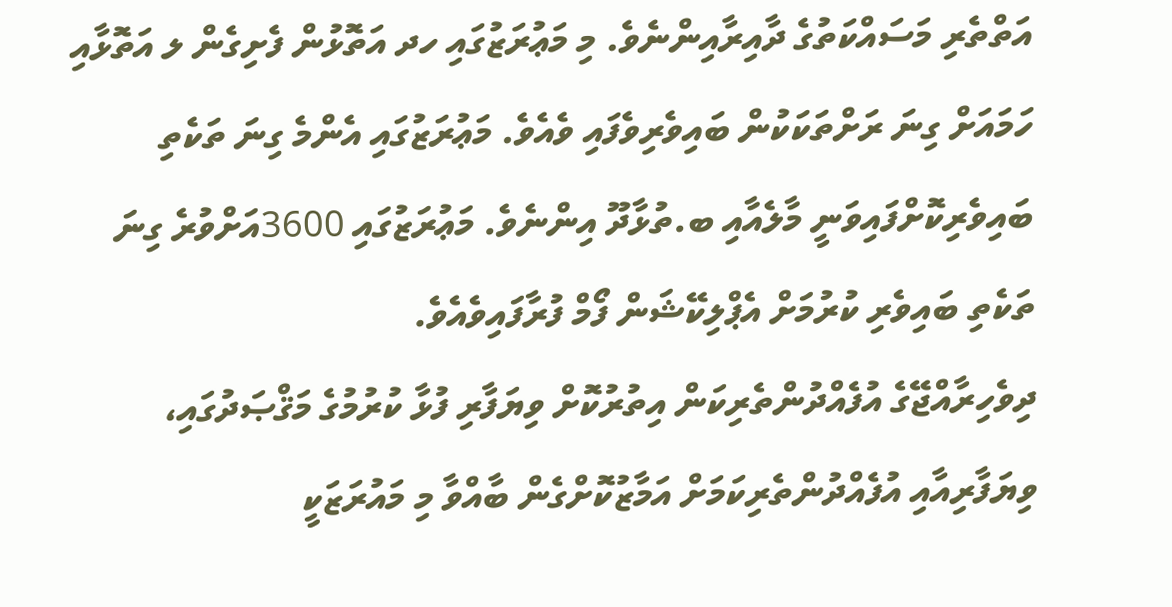އަތްތެރި މަސައްކަތުގެ ދާއިރާއިންނެވެ. މި މަޢުރަޒުގައި ހދ އަތޮޅުން ފެށިގެން ލ އަތޮޅާއި ހަމައަށް ގިނަ ރަށްތަކަކުން ބައިވެރިވެފައި ވެއެވެ. މަޢުރަޒުގައި އެންމެ ގިނަ ތަކެތި ބައިވެރިކޮށްފައިވަނީ މާލެއާއި ބ.ތުޅާދޫ އިންނެވެ. މަޢުރަޒުގައި 3600އަށްވުރެ ގިނަ ތަކެތި ބައިވެރި ކުރުމަށް އެޕްލިކޭޝަން ފޯމް ފުރާފައިވެއެވެ.
ދިވެހިރާއްޖޭގެ އުފެއްދުންތެރިކަން އިތުރުކޮށް ވިޔަފާރި ފުޅާ ކުރުމުގެ މަޤްޞަދުގައި، ވިޔަފާރިއާއި އުފެއްދުންތެރިކަމަށް އަމާޒުކޮށްގެން ބާއްވާ މި މައުރަޒަކީ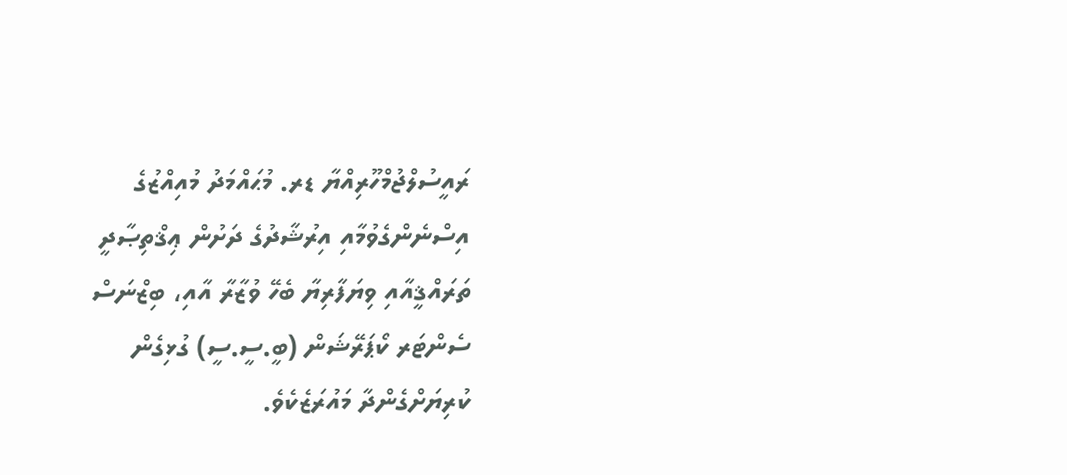ރައީސުލްޖުމްހޫރިއްޔާ ޑރ. މުޙައްމަދު މުއިއްޒުގެ އިސްނެންގެވުމާއި އިރުޝާދުގެ ދަށުން ޢިޤްތިޞާދީ ތަރައްޤީއާއި ވިޔަފާރިޔާ ބެހޭ ވުޒާރާ އާއި، ބިޒްނަސް ސެންޓަރ ކޯޕަރޭޝަން (ބީ.ސީ.ސީ) ގުޅިގެން ކުރިޔަށްގެންދާ މައުރަޒެކެވެ.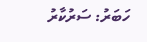ހަބަރު: ސަރުކާރު